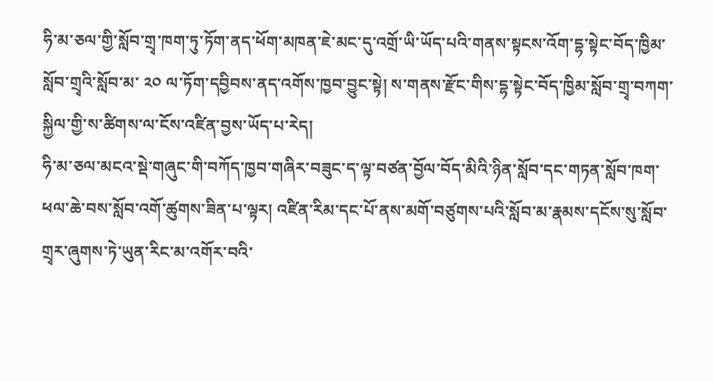ཧི་མ་ཅལ་གྱི་སློབ་གྲྭ་ཁག་ཏུ་ཏོག་ནད་ཕོག་མཁན་ཇེ་མང་དུ་འགྲོ་ཡི་ཡོད་པའི་གནས་སྟངས་འོག་དྷ་སྟེང་བོད་ཁྱིམ་སློབ་གྲྭའི་སློབ་མ་ ༢༠ ལ་ཏོག་དབྱིབས་ནད་འགོས་ཁྱབ་བྱུང་སྟེ། ས་གནས་རྫོང་གིས་དྷ་སྟེང་བོད་ཁྱིམ་སློབ་གྲྭ་བཀག་སྐྱིལ་གྱི་ས་ཚིགས་ལ་ངོས་འཛིན་བྱས་ཡོད་པ་རེད།
ཧི་མ་ཅལ་མངའ་སྡེ་གཞུང་གི་བཀོད་ཁྱབ་གཞིར་བཟུང་ད་ལྟ་བཙན་བྱོལ་བོད་མིའི་ཉིན་སློབ་དང་གཏན་སློབ་ཁག་ཕལ་ཆེ་བས་སློབ་འགོ་ཚུགས་ཟིན་པ་ལྟར། འཛིན་རིམ་དང་པོ་ནས་མགོ་བཙུགས་པའི་སློབ་མ་རྣམས་དངོས་སུ་སློབ་གྲྭར་ཞུགས་ཏེ་ཡུན་རིང་མ་འགོར་བའི་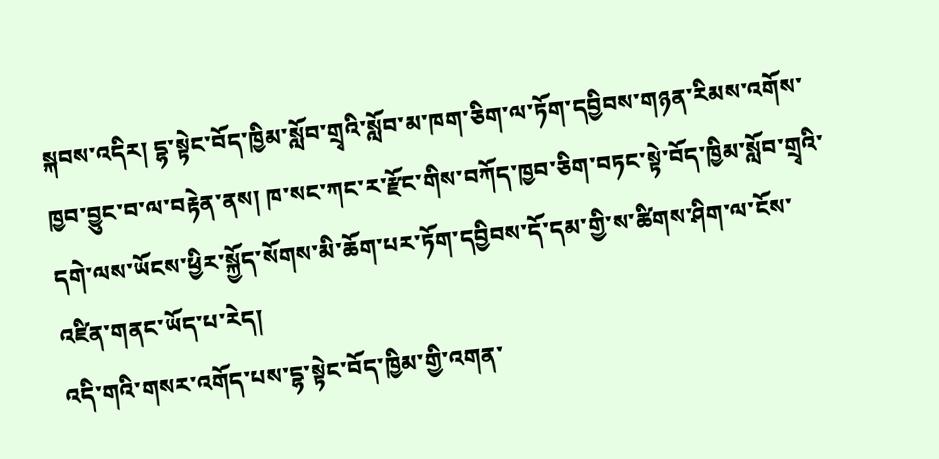སྐབས་འདིར། དྷ་སྟེང་བོད་ཁྱིམ་སློབ་གྲྭའི་སློབ་མ་ཁག་ཅིག་ལ་ཏོག་དབྱིབས་གཉན་རིམས་འགོས་ཁྱབ་བྱུང་བ་ལ་བརྟེན་ནས། ཁ་སང་ཀང་ར་རྫོང་གིས་བཀོད་ཁྱབ་ཅིག་བཏང་སྟེ་བོད་ཁྱིམ་སློབ་གྲྭའི་དགེ་ལས་ཡོངས་ཕྱིར་སྐྱོད་སོགས་མི་ཆོག་པར་ཏོག་དབྱིབས་དོ་དམ་གྱི་ས་ཚིགས་ཤིག་ལ་ངོས་འཛིན་གནང་ཡོད་པ་རེད།
འདི་གའི་གསར་འགོད་པས་དྷ་སྟེང་བོད་ཁྱིམ་གྱི་འགན་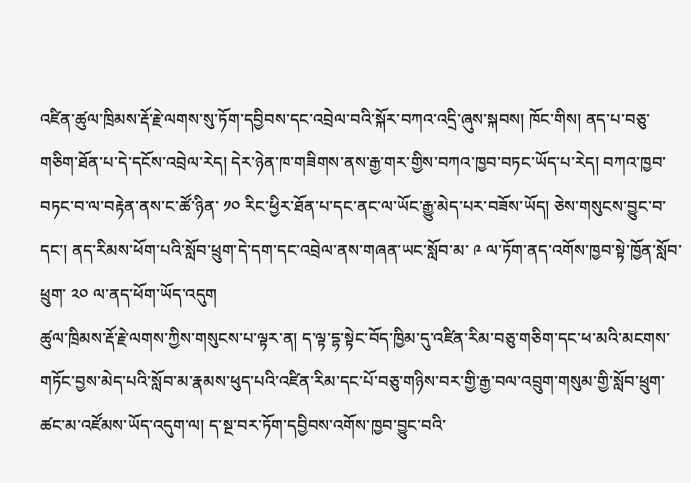འཛིན་ཚུལ་ཁྲིམས་རྡོ་རྗེ་ལགས་སུ་ཏོག་དབྱིབས་དང་འབྲེལ་བའི་སྐོར་བཀའ་འདྲི་ཞུས་སྐབས། ཁོང་གིས། ནད་པ་བཅུ་གཅིག་ཐོན་པ་དེ་དངོས་འབྲེལ་རེད། དེར་ཉེན་ཁ་གཟིགས་ནས་རྒྱ་གར་གྱིས་བཀའ་ཁྱབ་བཏང་ཡོད་པ་རེད། བཀའ་ཁྱབ་བཏང་བ་ལ་བརྟེན་ནས་ང་ཚོ་ཉིན་ ༡༠ རིང་ཕྱིར་ཐོན་པ་དང་ནང་ལ་ཡོང་རྒྱུ་མེད་པར་བཟོས་ཡོད། ཅེས་གསུངས་བྱུང་བ་དང་། ནད་རིམས་ཕོག་པའི་སློབ་ཕྲུག་དེ་དག་དང་འབྲེལ་ནས་གཞན་ཡང་སློབ་མ་ ༩ ལ་ཏོག་ནད་འགོས་ཁྱབ་སྟེ་ཁྱོན་སློབ་ཕྲུག་ ༢༠ ལ་ནད་ཕོག་ཡོད་འདུག
ཚུལ་ཁྲིམས་རྡོ་རྗེ་ལགས་ཀྱིས་གསུངས་པ་ལྟར་ན། ད་ལྟ་དྷ་སྟེང་བོད་ཁྱིམ་དུ་འཛིན་རིམ་བཅུ་གཅིག་དང་ཕ་མའི་མངགས་གཏོང་བྱས་མེད་པའི་སློབ་མ་རྣམས་ཕུད་པའི་འཛིན་རིམ་དང་པོ་བཅུ་གཉིས་བར་གྱི་རྒྱ་བལ་འབྲུག་གསུམ་གྱི་སློབ་ཕྲུག་ཚང་མ་འཛོམས་ཡོད་འདུག་ལ། ད་སྔ་བར་ཏོག་དབྱིབས་འགོས་ཁྱབ་བྱུང་བའི་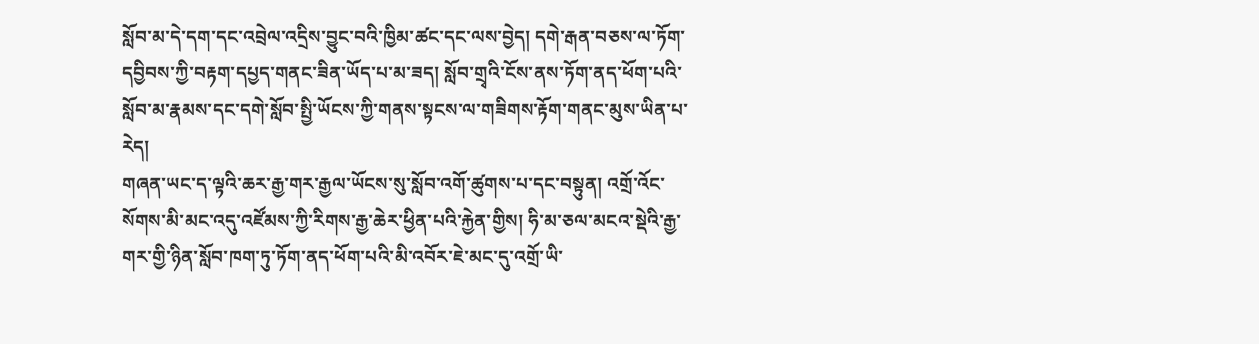སློབ་མ་དེ་དག་དང་འབྲེལ་འདྲིས་བྱུང་བའི་ཁྱིམ་ཚང་དང་ལས་བྱེད། དགེ་རྒན་བཅས་ལ་ཏོག་དབྱིབས་ཀྱི་བརྟག་དཔྱད་གནང་ཟིན་ཡོད་པ་མ་ཟད། སློབ་གྲྭའི་ངོས་ནས་ཏོག་ནད་ཕོག་པའི་སློབ་མ་རྣམས་དང་དགེ་སློབ་སྤྱི་ཡོངས་ཀྱི་གནས་སྟངས་ལ་གཟིགས་རྟོག་གནང་མུས་ཡིན་པ་རེད།
གཞན་ཡང་ད་ལྟའི་ཆར་རྒྱ་གར་རྒྱལ་ཡོངས་སུ་སློབ་འགོ་ཚུགས་པ་དང་བསྟུན། འགྲོ་འོང་སོགས་མི་མང་འདུ་འཛོམས་ཀྱི་རིགས་རྒྱ་ཆེར་ཕྱིན་པའི་རྐྱེན་གྱིས། ཧི་མ་ཅལ་མངའ་སྡེའི་རྒྱ་གར་གྱི་ཉིན་སློབ་ཁག་ཏུ་ཏོག་ནད་ཕོག་པའི་མི་འབོར་ཇེ་མང་དུ་འགྲོ་ཡི་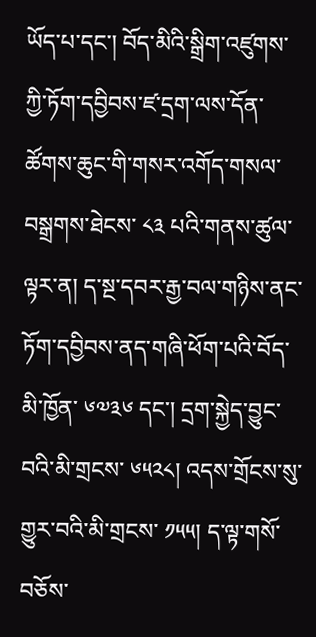ཡོད་པ་དང་། བོད་མིའི་སྒྲིག་འཛུགས་ཀྱི་ཏོག་དབྱིབས་ཛ་དྲག་ལས་དོན་ཚོགས་ཆུང་གི་གསར་འགོད་གསལ་བསྒྲགས་ཐེངས་ ༨༣ པའི་གནས་ཚུལ་ལྟར་ན། ད་སྔ་དབར་རྒྱ་བལ་གཉིས་ནང་ཏོག་དབྱིབས་ནད་གཞི་ཕོག་པའི་བོད་མི་ཁྱོན་ ༦༧༣༦ དང་། དྲག་སྐྱེད་བྱུང་བའི་མི་གྲངས་ ༦༥༢༨། འདས་གྲོངས་སུ་གྱུར་བའི་མི་གྲངས་ ༡༥༥། ད་ལྟ་གསོ་བཅོས་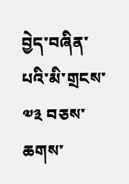བྱེད་བཞིན་པའི་མི་གྲངས་ ༧༣ བཅས་ཆགས་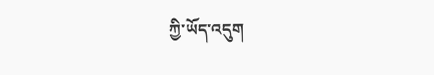ཀྱི་ཡོད་འདུག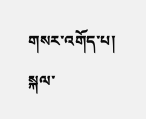གསར་འགོད་པ། སྐལ་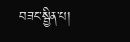བཟང་སྦྱིན་པ།